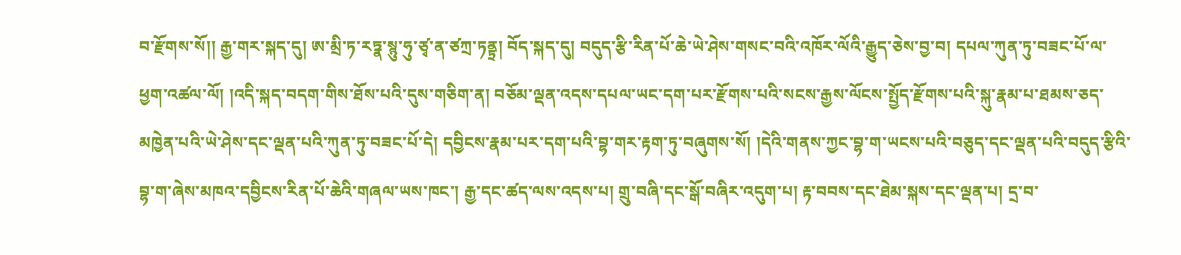བ་རྫོགས་སོ།། རྒྱ་གར་སྐད་དུ། ཨ་མྲི་ཏ་རཏྣ་སྙུ་ཧུ་ཙྭ་ན་ཙཀྲ་ཏནྟྲ། བོད་སྐད་དུ། བདུད་རྩི་རིན་པོ་ཆེ་ཡེ་ཤེས་གསང་བའི་འཁོར་ལོའི་རྒྱུད་ཅེས་བྱ་བ། དཔལ་ཀུན་ཏུ་བཟང་པོ་ལ་ཕྱག་འཚལ་ལོ། །འདི་སྐད་བདག་གིས་ཐོས་པའི་དུས་གཅིག་ན། བཅོམ་ལྡན་འདས་དཔལ་ཡང་དག་པར་རྫོགས་པའི་སངས་རྒྱས་ལོངས་སྤྱོད་རྫོགས་པའི་སྐུ་རྣམ་པ་ཐམས་ཅད་མཁྱེན་པའི་ཡེ་ཤེས་དང་ལྡན་པའི་ཀུན་ཏུ་བཟང་པོ་དེ། དབྱིངས་རྣམ་པར་དག་པའི་བྷ་གར་རྟག་ཏུ་བཞུགས་སོ། །དེའི་གནས་ཀྱང་བྷ་ག་ཡངས་པའི་བཅུད་དང་ལྡན་པའི་བདུད་རྩིའི་བྷ་ག་ཞེས་མཁའ་དབྱིངས་རིན་པོ་ཆེའི་གཞལ་ཡས་ཁང་། རྒྱ་དང་ཚད་ལས་འདས་པ། གྲུ་བཞི་དང་སྒོ་བཞིར་འདུག་པ། རྟ་བབས་དང་ཐེམ་སྐས་དང་ལྡན་པ། དྲ་བ་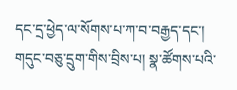དང་དྲ་ཕྱེད་ལ་སོགས་པ་ཀ་བ་བརྒྱད་དང་། གདུང་བཅུ་དྲུག་གིས་བྲིས་པ། སྣ་ཚོགས་པའི་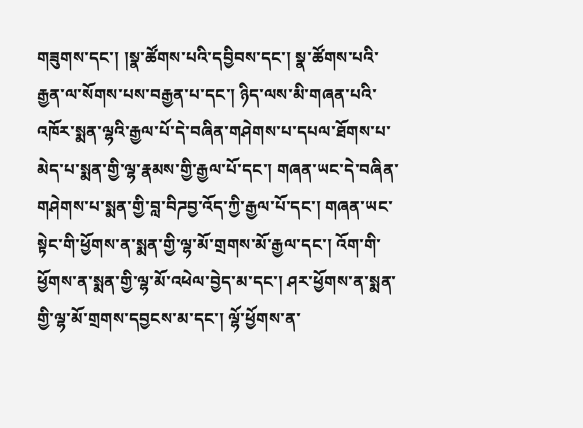གཟུགས་དང་། །སྣ་ཚོགས་པའི་དབྱིབས་དང་། སྣ་ཚོགས་པའི་རྒྱན་ལ་སོགས་པས་བརྒྱན་པ་དང་། ཉིད་ལས་མི་གཞན་པའི་འཁོར་སྨན་ལྷའི་རྒྱལ་པོ་དེ་བཞིན་གཤེགས་པ་དཔལ་ཐོགས་པ་མེད་པ་སྨན་གྱི་ལྷ་རྣམས་གྱི་རྒྱལ་པོ་དང་། གཞན་ཡང་དེ་བཞིན་གཤེགས་པ་སྨན་གྱི་བླ་བིཌབྱ་འོད་ཀྱི་རྒྱལ་པོ་དང་། གཞན་ཡང་སྟེང་གི་ཕྱོགས་ན་སྨན་གྱི་ལྷ་མོ་གྲགས་མོ་རྒྱལ་དང་། འོག་གི་ཕྱོགས་ན་སྨན་གྱི་ལྷ་མོ་འཕེལ་བྱེད་མ་དང་། ཤར་ཕྱོགས་ན་སྨན་གྱི་ལྷ་མོ་གྲགས་དབྱངས་མ་དང་། ལྷོ་ཕྱོགས་ན་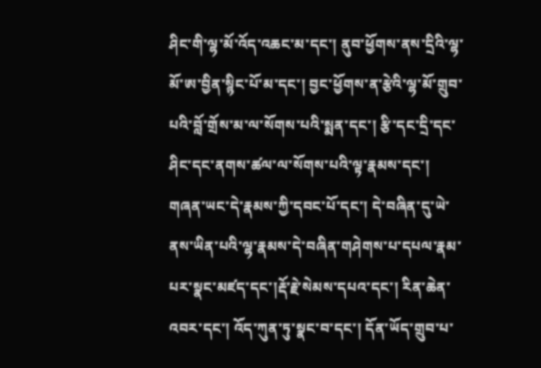ཤིང་གི་ལྷ་མོ་འོད་འཆང་མ་དང་། ནུབ་ཕྱོགས་ནས་དྲིའི་ལྷ་མོ་ཨ་བྱིན་སྙིང་པོ་མ་དང་། བྱང་ཕྱོགས་ན་རྩེའི་ལྷ་མོ་གྲུབ་པའི་བློ་གྲོས་མ་ལ་སོགས་པའི་སྨན་དང་། རྩི་དང་དྲི་དང་ཤིང་དང་ནགས་ཚལ་ལ་སོགས་པའི་ལྟ་རྣམས་དང་། གཞན་ཡང་དེ་རྣམས་ཀྱི་དབང་པོ་དང་། དེ་བཞིན་དུ་ཡེ་ནས་ཡིན་པའི་ལྷ་རྣམས་དེ་བཞིན་གཤེགས་པ་དཔལ་རྣམ་པར་སྣང་མཛད་དང་།རྡོ་རྗེ་སེམས་དཔའ་དང་། རིན་ཆེན་འབར་དང་། འོད་ཀུན་ཏུ་སྣང་བ་དང་། དོན་ཡོད་གྲུབ་པ་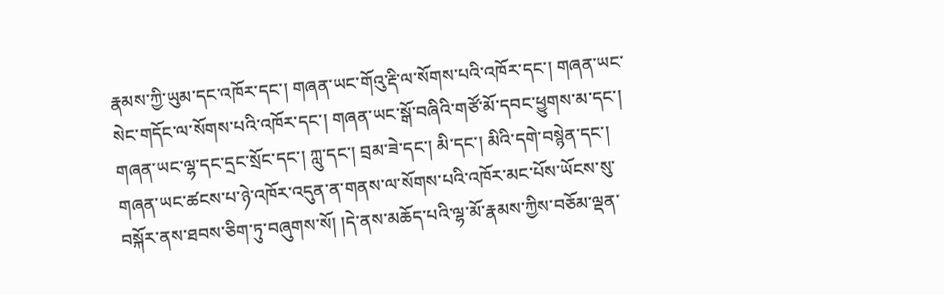རྣམས་ཀྱི་ཡུམ་དང་འཁོར་དང་། གཞན་ཡང་གོའུ་རྡི་ལ་སོགས་པའི་འཁོར་དང་། གཞན་ཡང་སེང་གདོང་ལ་སོགས་པའི་འཁོར་དང་། གཞན་ཡང་སྒོ་བཞིའི་གཙོ་མོ་དབང་ཕྱུགས་མ་དང་། གཞན་ཡང་ལྷ་དང་དྲང་སྲོང་དང་། ཀླུ་དང་། བྲམ་ཟེ་དང་། མི་དང་། མིའི་དགེ་བསྙེན་དང་། གཞན་ཡང་ཚངས་པ་ཉེ་འཁོར་འདུན་ན་གནས་ལ་སོགས་པའི་འཁོར་མང་པོས་ཡོངས་སུ་བསྐོར་ནས་ཐབས་ཅིག་ཏུ་བཞུགས་སོ། །དེ་ནས་མཆོད་པའི་ལྷ་མོ་རྣམས་ཀྱིས་བཅོམ་ལྡན་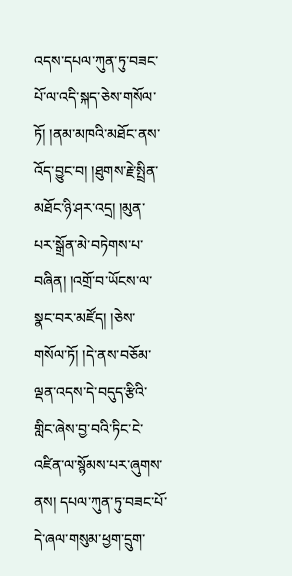འདས་དཔལ་ཀུན་ཏུ་བཟང་པོ་ལ་འདི་སྐད་ཅེས་གསོལ་ཏོ། །ནམ་མཁའི་མཐོང་ནས་འོད་བྱུང་བ། །ཐུགས་རྗེ་སྤྲིན་མཐོང་ཉི་ཤར་འདྲ། །མུན་པར་སྒྲོན་མེ་བཏེགས་པ་བཞིན། །འགྲོ་བ་ཡོངས་ལ་སྣང་བར་མཛོད། །ཅེས་གསོལ་ཏོ། །དེ་ནས་བཅོམ་ལྡན་འདས་དེ་བདུད་རྩིའི་གླིང་ཞེས་བྱ་བའི་ཏིང་ངེ་འཛིན་ལ་སྙོམས་པར་ཞུགས་ནས། དཔལ་ཀུན་ཏུ་བཟང་པོ་དེ་ཞལ་གསུམ་ཕྱག་དྲུག་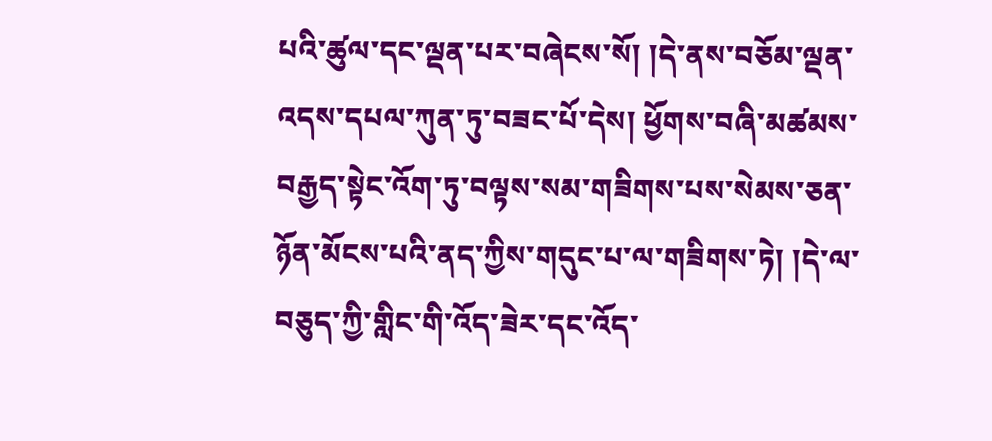པའི་ཚུལ་དང་ལྡན་པར་བཞེངས་སོ། །དེ་ནས་བཅོམ་ལྡན་འདས་དཔལ་ཀུན་ཏུ་བཟང་པོ་དེས། ཕྱོགས་བཞི་མཚམས་བརྒྱད་སྟེང་འོག་ཏུ་བལྟས་སམ་གཟིགས་པས་སེམས་ཅན་ཉོན་མོངས་པའི་ནད་ཀྱིས་གདུང་པ་ལ་གཟིགས་ཏེ། །དེ་ལ་བཅུད་ཀྱི་གླིང་གི་འོད་ཟེར་དང་འོད་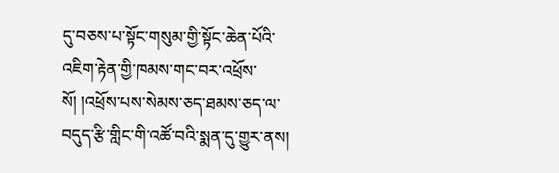དུ་བཅས་པ་སྟོང་གསུམ་གྱི་སྟོང་ཆེན་པོའི་འཇིག་རྟེན་གྱི་ཁམས་གང་བར་འཕྲོས་སོ། །འཕྲོས་པས་སེམས་ཅད་ཐམས་ཅད་ལ་བདུད་རྩི་གླིང་གི་འཚོ་བའི་སྨན་དུ་གྱུར་ནས།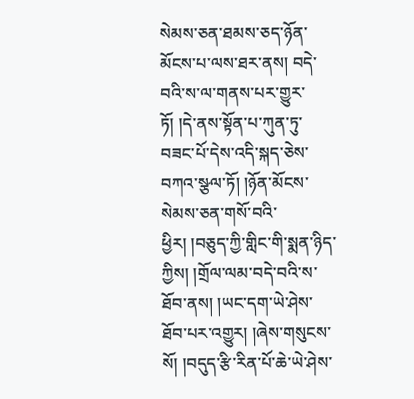སེམས་ཅན་ཐམས་ཅད་ཉོན་མོངས་པ་ལས་ཐར་ནས། བདེ་བའི་ས་ལ་གནས་པར་གྱུར་ཏོ། །དེ་ནས་སྟོན་པ་ཀུན་ཏུ་བཟང་པོ་དེས་འདི་སྐད་ཅེས་བཀའ་སྩལ་ཏོ། །ཉོན་མོངས་སེམས་ཅན་གསོ་བའི་ཕྱིར། །བཅུད་ཀྱི་གླིང་གི་སྨན་ཉིད་ཀྱིས། །གྲོལ་ལམ་བདེ་བའི་ས་ཐོབ་ནས། །ཡང་དག་ཡེ་ཤེས་ཐོབ་པར་འགྱུར། །ཞེས་གསུངས་སོ། །བདུད་རྩི་རིན་པོ་ཆེ་ཡེ་ཤེས་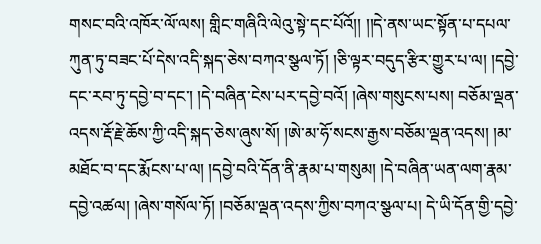གསང་བའི་འཁོར་ལོ་ལས། གླིང་གཞིའི་ལེའུ་སྟེ་དང་པོའོ།། །།དེ་ནས་ཡང་སྟོན་པ་དཔལ་ཀུན་ཏུ་བཟང་པོ་དེས་འདི་སྐད་ཅེས་བཀའ་སྩལ་ཏོ། །ཅི་ལྟར་བདུད་རྩིར་གྱུར་པ་ལ། །དབྱེ་དང་རབ་ཏུ་དབྱེ་བ་དང་། །དེ་བཞིན་ངེས་པར་དབྱེ་བའོ། །ཞེས་གསུངས་པས། བཅོམ་ལྡན་འདས་རྡོ་རྗེ་ཆོས་ཀྱི་འདི་སྐད་ཅེས་ཞུས་སོ། །ཨེ་མ་ཧོ་སངས་རྒྱས་བཅོམ་ལྡན་འདས། །མ་མཐོང་བ་དང་རྨོངས་པ་ལ། །དབྱེ་བའི་དོན་ནི་རྣམ་པ་གསུམ། །དེ་བཞིན་ཡན་ལག་རྣམ་དབྱེ་འཚལ། །ཞེས་གསོལ་ཏོ། །བཅོམ་ལྡན་འདས་ཀྱིས་བཀའ་སྩལ་པ། དེ་ཡི་དོན་གྱི་དབྱེ་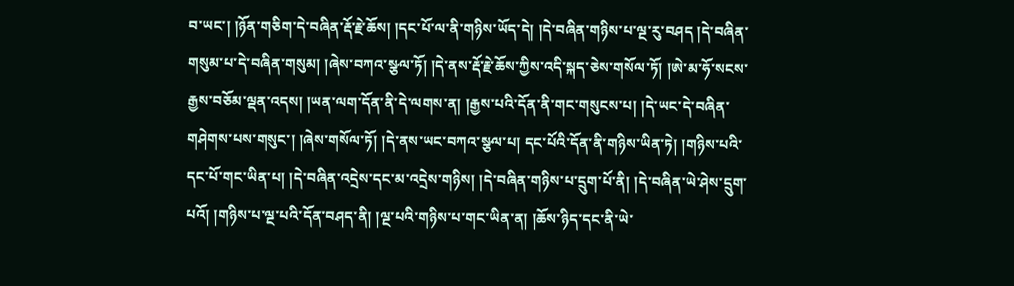བ་ཡང་། །ཉོན་གཅིག་དེ་བཞིན་རྡོ་རྗེ་ཆོས། །དང་པོ་ལ་ནི་གཉིས་ཡོད་དེ། །དེ་བཞིན་གཉིས་པ་ལྔ་རུ་བཤད །དེ་བཞིན་གསུམ་པ་དེ་བཞིན་གསུམ། །ཞེས་བཀའ་སྩལ་ཏོ། །དེ་ནས་རྡོ་རྗེ་ཆོས་ཀྱིས་འདི་སྐད་ཅེས་གསོལ་ཏོ། །ཨེ་མ་ཧོ་སངས་རྒྱས་བཅོམ་ལྡན་འདས། །ཡན་ལག་དོན་ནི་དེ་ལགས་ན། །རྒྱས་པའི་དོན་ནི་གང་གསུངས་པ། །དེ་ཡང་དེ་བཞིན་གཤེགས་པས་གསུང་། །ཞེས་གསོལ་ཏོ། །དེ་ནས་ཡང་བཀའ་སྩལ་པ། དང་པོའི་དོན་ནི་གཉིས་ཡིན་ཏེ། །གཉིས་པའི་དང་པོ་གང་ཡིན་པ། །དེ་བཞིན་འདྲེས་དང་མ་འདྲེས་གཉིས། །དེ་བཞིན་གཉིས་པ་དྲུག་པོ་ནི། །དེ་བཞིན་ཡེ་ཤེས་དྲུག་པའོ། །གཉིས་པ་ལྔ་པའི་དོན་བཤད་ནི། །ལྔ་པའི་གཉིས་པ་གང་ཡིན་ན། །ཆོས་ཉིད་དང་ནི་ཡེ་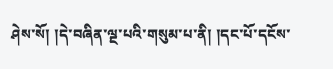ཤེས་སོ། །དེ་བཞིན་ལྔ་པའི་གསུམ་པ་ནི། །དང་པོ་དངོས་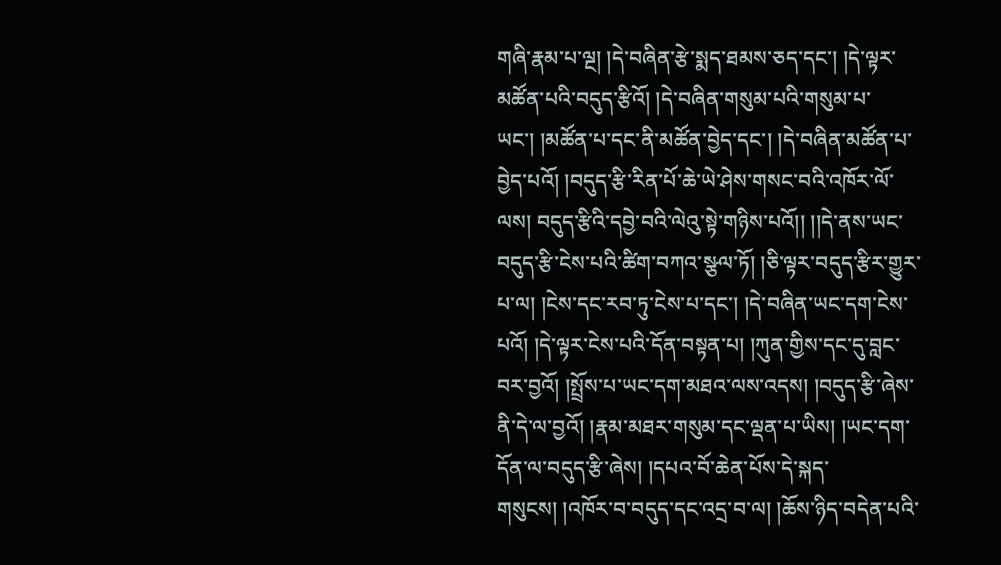གཞི་རྣམ་པ་ལྔ། །དེ་བཞིན་རྩེ་སྨད་ཐམས་ཅད་དང་། །དེ་ལྟར་མཚོན་པའི་བདུད་རྩིའོ། །དེ་བཞིན་གསུམ་པའི་གསུམ་པ་ཡང་། །མཚོན་པ་དང་ནི་མཚོན་བྱེད་དང་། །དེ་བཞིན་མཚོན་པ་བྱེད་པའོ། །བདུད་རྩི་རིན་པོ་ཆེ་ཡེ་ཤེས་གསང་བའི་འཁོར་ལོ་ལས། བདུད་རྩིའི་དབྱེ་བའི་ལེའུ་སྟེ་གཉིས་པའོ།། །།དེ་ནས་ཡང་བདུད་རྩི་ངེས་པའི་ཚིག་བཀའ་སྩལ་ཏོ། །ཅི་ལྟར་བདུད་རྩིར་གྱུར་པ་ལ། །ངེས་དང་རབ་ཏུ་ངེས་པ་དང་། །དེ་བཞིན་ཡང་དག་ངེས་པའོ། །དེ་ལྟར་ངེས་པའི་དོན་བསྟན་པ། །ཀུན་གྱིས་དང་དུ་བླང་བར་བྱའོ། །སྤྲོས་པ་ཡང་དག་མཐའ་ལས་འདས། །བདུད་རྩི་ཞེས་ནི་དེ་ལ་བྱའོ། །རྣམ་མཐར་གསུམ་དང་ལྡན་པ་ཡིས། །ཡང་དག་དོན་ལ་བདུད་རྩི་ཞེས། །དཔའ་བོ་ཆེན་པོས་དེ་སྐད་གསུངས། །འཁོར་བ་བདུད་དང་འདྲ་བ་ལ། །ཆོས་ཉིད་བདེན་པའི་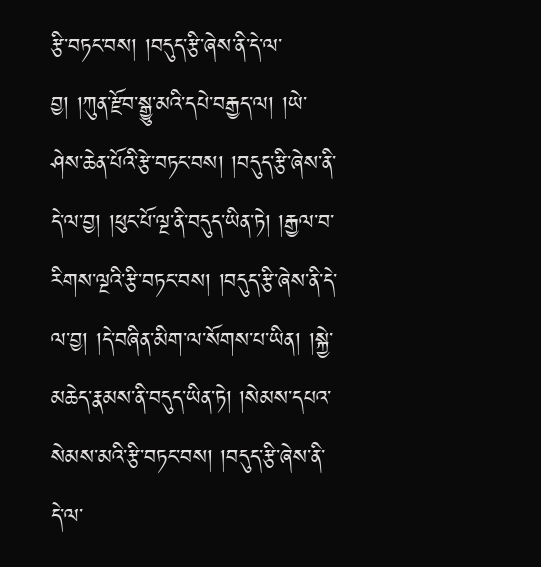རྩི་བཏང་བས། །བདུད་རྩི་ཞེས་ནི་དེ་ལ་བྱ། །ཀུན་རྫོབ་སྒྱུ་མའི་དཔེ་བརྒྱད་ལ། །ཡེ་ཤེས་ཆེན་པོའི་རྩེ་བཏང་བས། །བདུད་རྩི་ཞེས་ནི་དེ་ལ་བྱ། །ཕུང་པོ་ལྔ་ནི་བདུད་ཡིན་ཏེ། །རྒྱལ་བ་རིགས་ལྔའི་རྩི་བཏང་བས། །བདུད་རྩི་ཞེས་ནི་དེ་ལ་བྱ། །དེ་བཞིན་མིག་ལ་སོགས་པ་ཡིན། །སྐྱེ་མཆེད་རྣམས་ནི་བདུད་ཡིན་ཏེ། །སེམས་དཔའ་སེམས་མའི་རྩི་བཏང་བས། །བདུད་རྩི་ཞེས་ནི་དེ་ལ་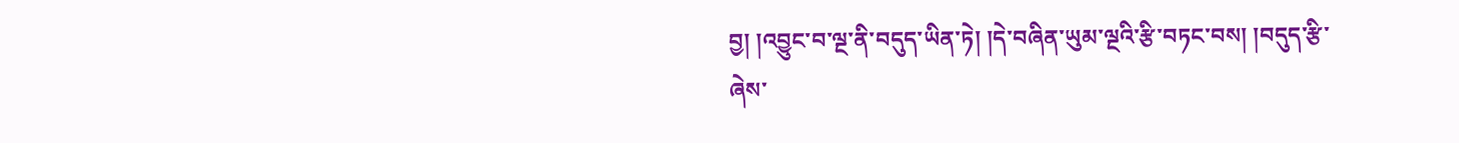བྱ། །འབྱུང་བ་ལྔ་ནི་བདུད་ཡིན་ཏེ། །དེ་བཞིན་ཡུམ་ལྔའི་རྩི་བཏང་བས། །བདུད་རྩི་ཞེས་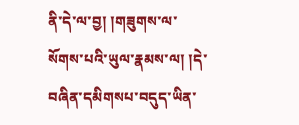ནི་དེ་ལ་བྱ། །གཟུགས་ལ་སོགས་པའི་ཡུལ་རྣམས་ལ། །དེ་བཞིན་དམིགསཔ་བདུད་ཡིན་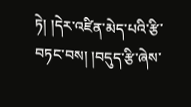ཏེ། །དེར་འཛིན་མེད་པའི་རྩི་བཏང་བས། །བདུད་རྩི་ཞེས་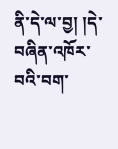ནི་དེ་ལ་བྱ། །དེ་བཞིན་འཁོར་བའི་བག་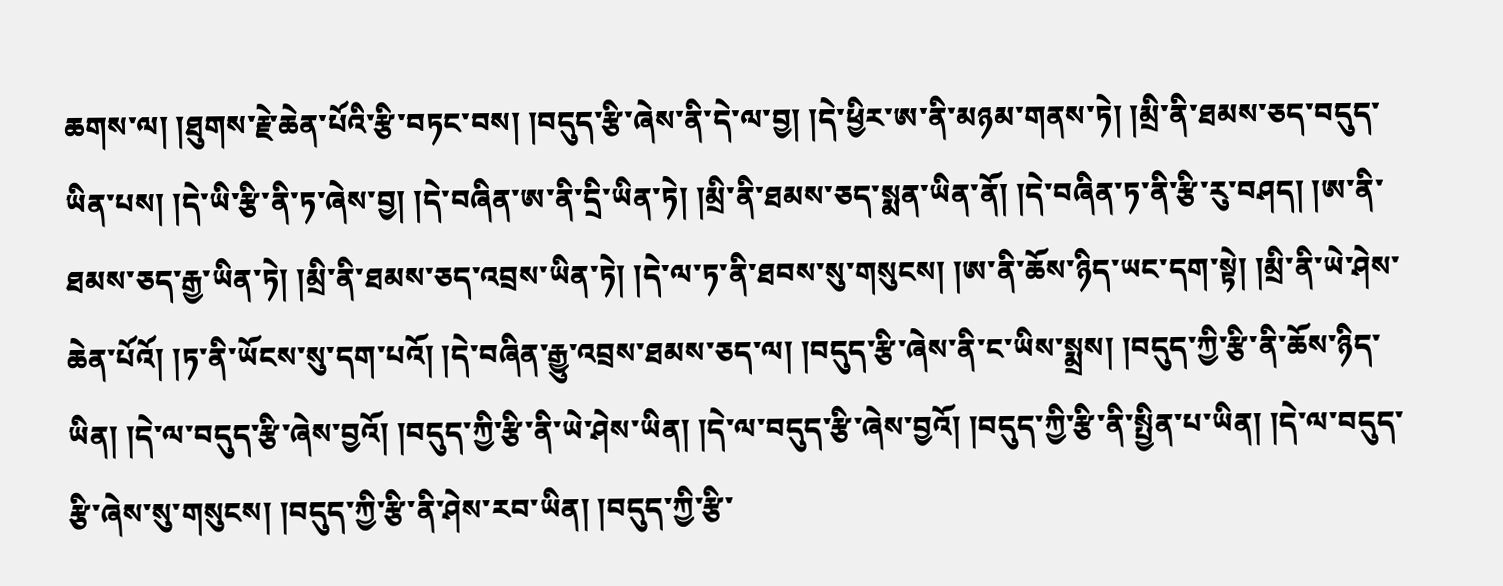ཆགས་ལ། །ཐུགས་རྗེ་ཆེན་པོའི་རྩི་བཏང་བས། །བདུད་རྩི་ཞེས་ནི་དེ་ལ་བྱ། །དེ་ཕྱིར་ཨ་ནི་མཉམ་གནས་ཏེ། །མྲི་ནི་ཐམས་ཅད་བདུད་ཡིན་པས། །དེ་ཡི་རྩི་ནི་ཏ་ཞེས་བྱ། །དེ་བཞིན་ཨ་ནི་དྲི་ཡིན་ཏེ། །མྲི་ནི་ཐམས་ཅད་སྨན་ཡིན་ནོ། །དེ་བཞིན་ཏ་ནི་རྩི་རུ་བཤད། །ཨ་ནི་ཐམས་ཅད་རྒྱ་ཡིན་ཏེ། །མྲི་ནི་ཐམས་ཅད་འབྲས་ཡིན་ཏེ། །དེ་ལ་ཏ་ནི་ཐབས་སུ་གསུངས། །ཨ་ནི་ཆོས་ཉིད་ཡང་དག་སྟེ། །མྲི་ནི་ཡེ་ཤེས་ཆེན་པོའོ། །ཏ་ནི་ཡོངས་སུ་དག་པའོ། །དེ་བཞིན་རྒྱུ་འབྲས་ཐམས་ཅད་ལ། །བདུད་རྩི་ཞེས་ནི་ང་ཡིས་སྨྲས། །བདུད་ཀྱི་རྩི་ནི་ཆོས་ཉིད་ཡིན། །དེ་ལ་བདུད་རྩི་ཞེས་བྱའོ། །བདུད་ཀྱི་རྩི་ནི་ཡེ་ཤེས་ཡིན། །དེ་ལ་བདུད་རྩི་ཞེས་བྱའོ། །བདུད་ཀྱི་རྩི་ནི་སྤྱིན་པ་ཡིན། །དེ་ལ་བདུད་རྩི་ཞེས་སུ་གསུངས། །བདུད་ཀྱི་རྩི་ནི་ཤེས་རབ་ཡིན། །བདུད་ཀྱི་རྩི་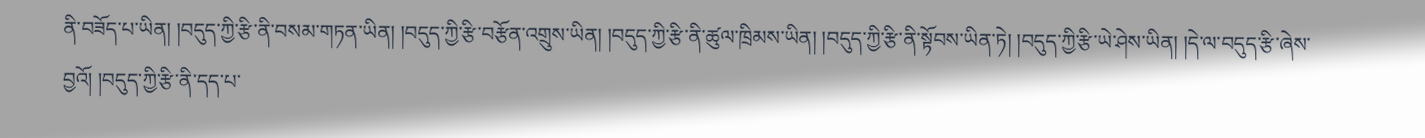ནི་བཟོད་པ་ཡིན། །བདུད་ཀྱི་རྩི་ནི་བསམ་གཏན་ཡིན། །བདུད་ཀྱི་རྩི་བརྩོན་འགྲུས་ཡིན། །བདུད་ཀྱི་རྩི་ནི་ཚུལ་ཁྲིམས་ཡིན། །བདུད་ཀྱི་རྩི་ནི་སྟོབས་ཡིན་ཏེ། །བདུད་ཀྱི་རྩི་ཡེ་ཤེས་ཡིན། །དེ་ལ་བདུད་རྩི་ཞེས་བྱའོ། །བདུད་ཀྱི་རྩི་ནི་དད་པ་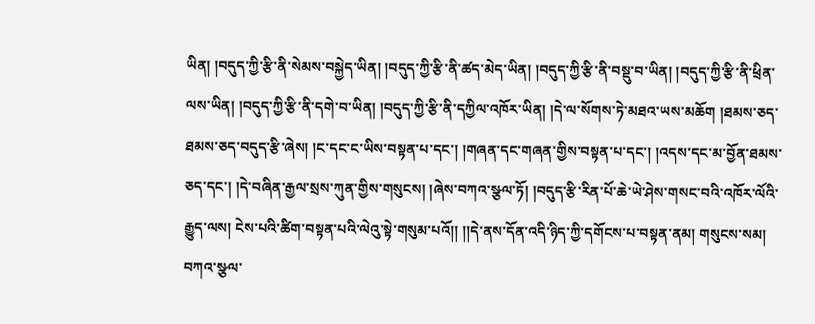ཡིན། །བདུད་ཀྱི་རྩི་ནི་སེམས་བསྐྱེད་ཡིན། །བདུད་ཀྱི་རྩི་ནི་ཚད་མེད་ཡིན། །བདུད་ཀྱི་རྩི་ནི་བསྡུ་བ་ཡིན། །བདུད་ཀྱི་རྩི་ནི་ཕྲིན་ལས་ཡིན། །བདུད་ཀྱི་རྩི་ནི་དགེ་བ་ཡིན། །བདུད་ཀྱི་རྩི་ནི་དཀྱིལ་འཁོར་ཡིན། །དེ་ལ་སོགས་ཏེ་མཐའ་ཡས་མཆོག །ཐམས་ཅད་ཐམས་ཅད་བདུད་རྩི་ཞེས། །ང་དང་ང་ཡིས་བསྟན་པ་དང་། །གཞན་དང་གཞན་གྱིས་བསྟན་པ་དང་། །འདས་དང་མ་བྱོན་ཐམས་ཅད་དང་། །དེ་བཞིན་རྒྱལ་སྲས་ཀུན་གྱིས་གསུངས། །ཞེས་བཀའ་སྩལ་ཏོ། །བདུད་རྩི་རིན་པོ་ཆེ་ཡེ་ཤེས་གསང་བའི་འཁོར་ལོའི་རྒྱུད་ལས། ངེས་པའི་ཚིག་བསྟན་པའི་ལེའུ་སྟེ་གསུམ་པའོ།། །།དེ་ནས་དོན་འདི་ཉིད་ཀྱི་དགོངས་པ་བསྟན་ནམ། གསུངས་སམ། བཀའ་སྩལ་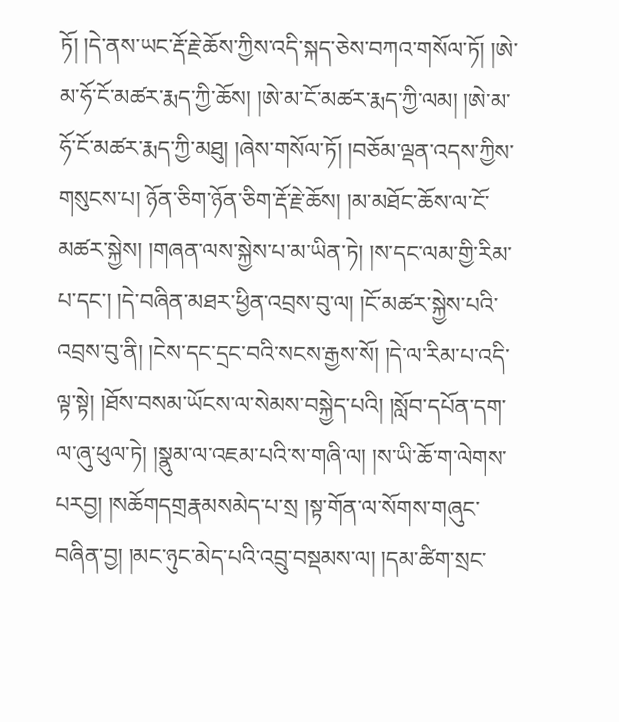ཏོ། །དེ་ནས་ཡང་རྡོ་རྗེ་ཆོས་ཀྱིས་འདི་སྐད་ཅེས་བཀའ་གསོལ་ཏོ། །ཨེ་མ་ཧོ་ངོ་མཚར་རྨད་ཀྱི་ཆོས། །ཨེ་མ་ངོ་མཚར་རྨད་ཀྱི་ལམ། །ཨེ་མ་ཧོ་ངོ་མཚར་རྨད་ཀྱི་མཐུ། །ཞེས་གསོལ་ཏོ། །བཅོམ་ལྡན་འདས་ཀྱིས་གསུངས་པ། ཉོན་ཅིག་ཉོན་ཅིག་རྡོ་རྗེ་ཆོས། །མ་མཐོང་ཆོས་ལ་ངོ་མཚར་སྐྱེས། །གཞན་ལས་སྐྱེས་པ་མ་ཡིན་ཏེ། །ས་དང་ལམ་གྱི་རིམ་པ་དང་། །དེ་བཞིན་མཐར་ཕྱིན་འབྲས་བུ་ལ། །ངོ་མཚར་སྐྱེས་པའི་འབྲས་བུ་ནི། །ངེས་དང་དྲང་བའི་སངས་རྒྱས་སོ། །དེ་ལ་རིམ་པ་འདི་ལྟ་སྟེ། །ཐོས་བསམ་ཡོངས་ལ་སེམས་བསྐྱེད་པའི། །སློབ་དཔོན་དག་ལ་ཞུ་ཕུལ་ཏེ། །སྣུམ་ལ་འཇམ་པའི་ས་གཞི་ལ། །ས་ཡི་ཆོ་ག་ལེགས་པརབྱ། །སཆོགདགྲརྣམསམེད་པ་སྲ །སྟ་གོན་ལ་སོགས་གཞུང་བཞིན་བྱ། །མང་ཉུང་མེད་པའི་འབྲུ་བསྡམས་ལ། །དམ་ཚིག་སྲང་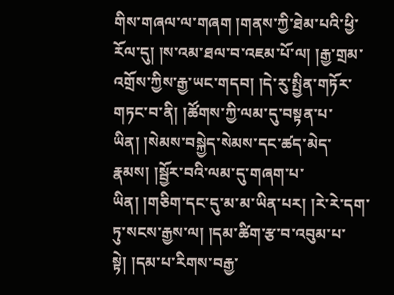གིས་གཞལ་ལ་གཞག །གནས་ཀྱི་ཐེམ་པའི་ཕྱི་རོལ་དུ། །ས་འམ་ཐལ་བ་འཇམ་པོ་ལ། །རྒྱ་གྲམ་འགྲོས་ཀྱིས་རྒྱ་ཡང་གདབ། །དེ་རུ་སྤྱིན་གཏོར་གཏང་བ་ནི། །ཚོགས་ཀྱི་ལམ་དུ་བསྟན་པ་ཡིན། །སེམས་བསྐྱེད་སེམས་དང་ཚད་མེད་རྣམས། །སྦྱོར་བའི་ལམ་དུ་གཞག་པ་ཡིན། །གཅིག་དང་དུ་མ་མ་ཡིན་པར། །རེ་རེ་དག་ཏུ་སངས་རྒྱས་ལ། །དམ་ཚིག་རྩ་བ་འབུམ་པ་སྟེ། །དམ་པ་རིགས་བརྒྱ་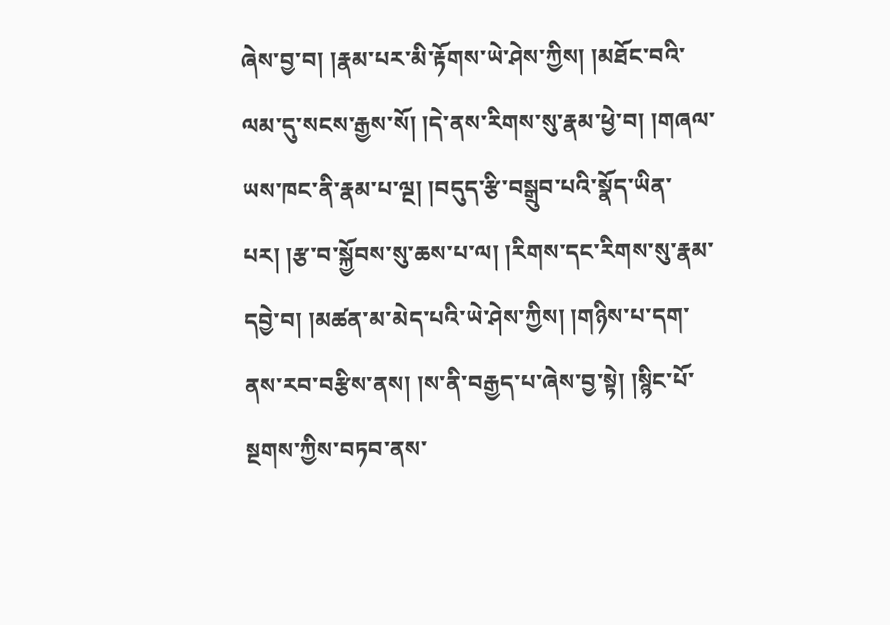ཞེས་བྱ་བ། །རྣམ་པར་མི་རྟོགས་ཡེ་ཤེས་ཀྱིས། །མཐོང་བའི་ལམ་དུ་སངས་རྒྱས་སོ། །དེ་ནས་རིགས་སུ་རྣམ་ཕྱེ་བ། །གཞལ་ཡས་ཁང་ནི་རྣམ་པ་ལྔ། །བདུད་རྩི་བསྒྲུབ་པའི་སྣོད་ཡིན་པར། །རྩ་བ་སྐྱོབས་སུ་ཆས་པ་ལ། །རིགས་དང་རིགས་སུ་རྣམ་དབྱེ་བ། །མཚན་མ་མེད་པའི་ཡེ་ཤེས་ཀྱིས། །གཉིས་པ་དག་ནས་རབ་བརྩིས་ནས། །ས་ནི་བརྒྱད་པ་ཞེས་བྱ་སྟེ། །སྙིང་པོ་སྔགས་ཀྱིས་བཏབ་ནས་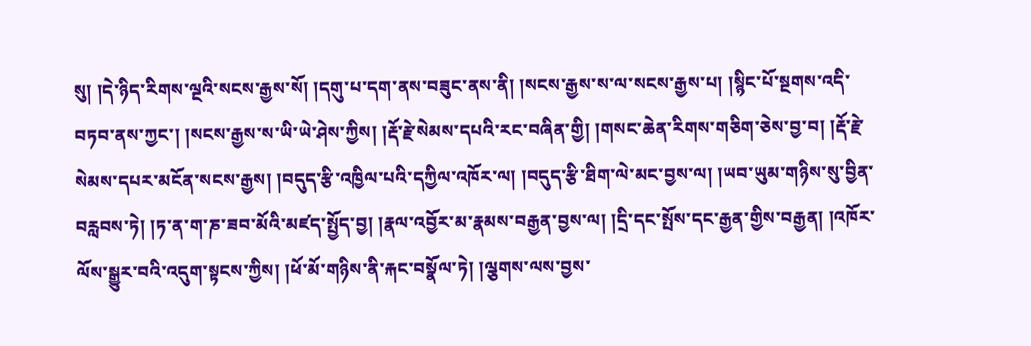སུ། །དེ་ཉིད་རིགས་ལྔའི་སངས་རྒྱས་སོ། །དགུ་པ་དག་ནས་བཟུང་ནས་ནི། །སངས་རྒྱས་ས་ལ་སངས་རྒྱས་པ། །སྙིང་པོ་སྔགས་འདི་བཏབ་ནས་ཀྱང་། །སངས་རྒྱས་ས་ཡི་ཡེ་ཤེས་ཀྱིས། །རྡོ་རྗེ་སེམས་དཔའི་རང་བཞིན་གྱི། །གསང་ཆེན་རིགས་གཅིག་ཅེས་བྱ་བ། །རྡོ་རྗེ་སེམས་དཔར་མངོན་སངས་རྒྱས། །བདུད་རྩི་འཁྱིལ་པའི་དཀྱིལ་འཁོར་ལ། །བདུད་རྩི་ཐིག་ལེ་མང་བྱས་ལ། །ཡབ་ཡུམ་གཉིས་སུ་བྱིན་བརླབས་ཏེ། །ཏ་ན་ག་ཎ་ཟབ་མོའི་མཛད་སྤྱོད་བྱ། །རྣལ་འབྱོར་མ་རྣམས་བརྒྱན་བྱས་ལ། །དྲི་དང་སྤོས་དང་རྒྱན་གྱིས་བརྒྱན། །འཁོར་ལོས་སྒྱུར་བའི་འདུག་སྟངས་ཀྱིས། །ཕོ་མོ་གཉིས་ནི་རྐང་བསྣོལ་ཏེ། །ལྕགས་ལས་བྱས་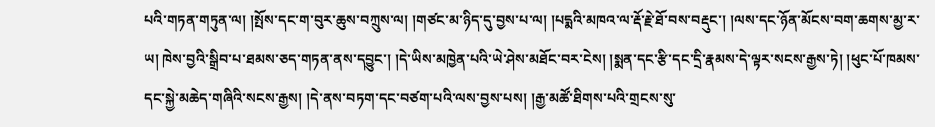པའི་གཏན་གཏུན་ལ། །སྤོས་དང་ག་བུར་ཆུས་བཀྲུས་ལ། །གཙང་མ་ཉིད་དུ་བྱས་པ་ལ། །པདྨའི་མཁའ་ལ་རྡོ་རྗེ་ཐོ་བས་བརྡུང་། །ལས་དང་ཉོན་མོངས་བག་ཆགས་མྱ་ར་ཡ། ཁེས་བྱའི་སྒྲིབ་པ་ཐམས་ཅད་གཏན་ནས་དབྱུང་། །དེ་ཡིས་མཁྱེན་པའི་ཡེ་ཤེས་མཐོང་བར་ངེས། །སྨན་དང་རྩི་དང་དྲི་རྣམས་དེ་ལྟར་སངས་རྒྱས་ཏེ། །ཕུང་པོ་ཁམས་དང་སྐྱེ་མཆེད་གཞིའི་སངས་རྒྱས། །དེ་ནས་བཏག་དང་བཙག་པའི་ལས་བྱས་པས། །རྒྱ་མཚོ་ཐིགས་པའི་གྲངས་སུ་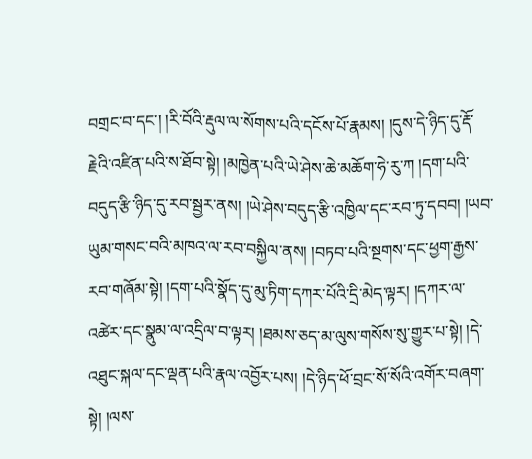བགྲང་བ་དང་། །རི་བོའི་རྡུལ་ལ་སོགས་པའི་དངོས་པོ་རྣམས། །དུས་དེ་ཉིད་དུ་རྡོ་རྗེའི་འཛིན་པའི་ས་ཐོབ་སྟེ། །མཁྱེན་པའི་ཡེ་ཤེས་ཆེ་མཆོག་ཧེ་རུ་ཀ །དག་པའི་བདུད་རྩི་ཉིད་དུ་རབ་སྦྱར་ནས། །ཡེ་ཤེས་བདུད་རྩི་འཁྱིལ་དང་རབ་ཏུ་དབབ། །ཡབ་ཡུམ་གསང་བའི་མཁའ་ལ་རབ་བསྐྱིལ་ནས། །བཏབ་པའི་སྔགས་དང་ཕྱག་རྒྱས་རབ་གཞོམ་སྟེ། །དག་པའི་སྣོད་དུ་མུ་ཏིག་དཀར་པོའི་དྲི་མེད་ལྟར། །དཀར་ལ་འཚེར་དང་སྣུམ་ལ་འདྲིལ་བ་ལྟར། །ཐམས་ཅད་མ་ལུས་གསོས་སུ་གྱུར་པ་སྟེ། །དེ་འཐུང་སྐལ་དང་ལྡན་པའི་རྣལ་འབྱོར་པས། །དེ་ཉིད་ཕོ་བྲང་སོ་སོའི་འགོར་བཞག་སྟེ། །ལས་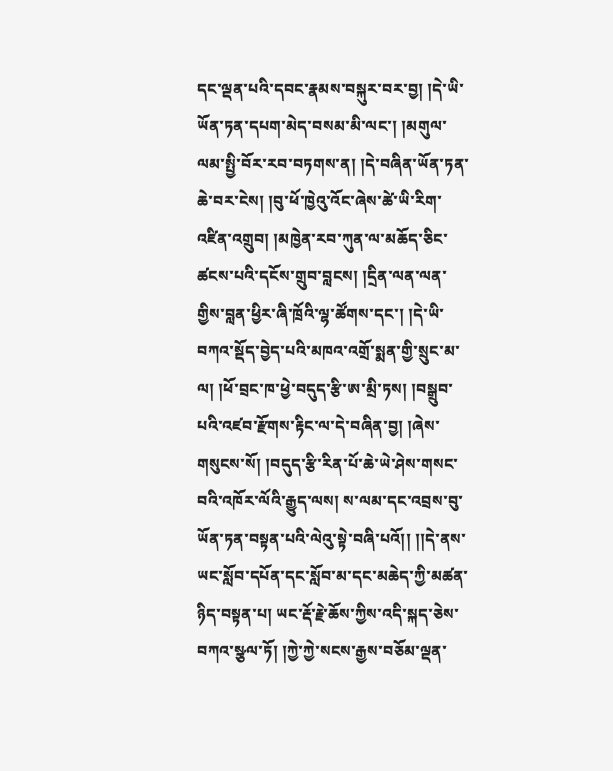དང་ལྡན་པའི་དབང་རྣམས་བསྐུར་བར་བྱ། །དེ་ཡི་ཡོན་ཏན་དཔག་མེད་བསམ་མི་ལང་། །མགུལ་ལམ་སྤྱི་བོར་རབ་བཏགས་ན། །དེ་བཞིན་ཡོན་ཏན་ཆེ་བར་ངེས། །བུ་ཕོ་ཁྱེའུ་འོང་ཞེས་ཚེ་ཡི་རིག་འཛིན་འགྲུབ། །མཁྱེན་རབ་ཀུན་ལ་མཆོད་ཅིང་ཚངས་པའི་དངོས་གྲུབ་བླངས། །དྲིན་ལན་ལན་གྱིས་བླན་ཕྱིར་ཞི་ཁྲོའི་ལྷ་ཚོགས་དང་། །དེ་ཡི་བཀའ་སྡོད་བྱེད་པའི་མཁའ་འགྲོ་སྨན་གྱི་སྲུང་མ་ལ། །ཕོ་བྲང་ཁ་ཕྱེ་བདུད་རྩི་ཨ་མྲི་ཏས། །བསྒྲུབ་པའི་འཛབ་རྫོགས་རྟིང་ལ་དེ་བཞིན་བྱ། །ཞེས་གསུངས་སོ། །བདུད་རྩི་རིན་པོ་ཆེ་ཡེ་ཤེས་གསང་བའི་འཁོར་ལོའི་རྒྱུད་ལས། ས་ལམ་དང་འབྲས་བུ་ཡོན་ཏན་བསྟན་པའི་ལེའུ་སྟེ་བཞི་པའོ།། །།དེ་ནས་ཡང་སློབ་དཔོན་དང་སློབ་མ་དང་མཆེད་ཀྱི་མཚན་ཉིད་བསྟན་པ། ཡང་རྡོ་རྗེ་ཆོས་ཀྱིས་འདི་སྐད་ཅེས་བཀའ་སྩལ་ཏོ། །ཀྱེ་ཀྱེ་སངས་རྒྱས་བཅོམ་ལྡན་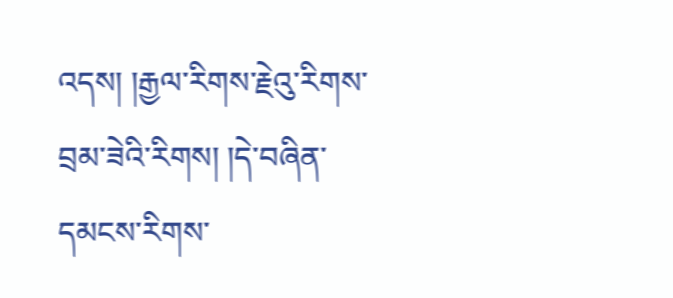འདས། །རྒྱལ་རིགས་རྗེའུ་རིགས་བྲམ་ཟེའི་རིགས། །དེ་བཞིན་དམངས་རིགས་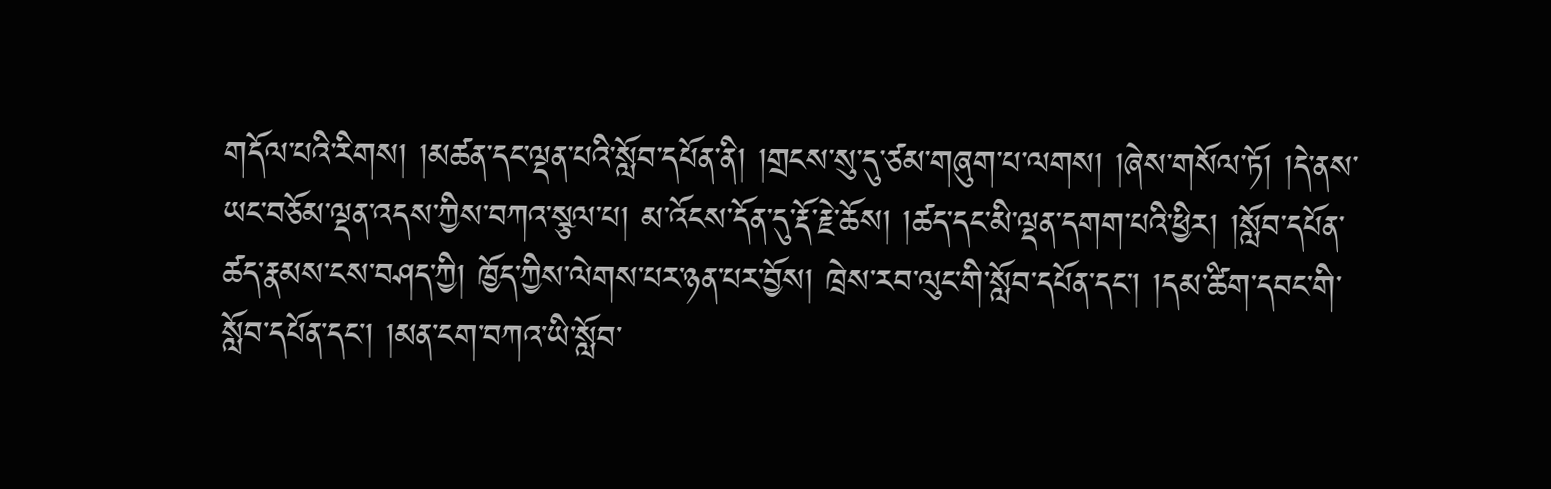གདོལ་པའི་རིགས། །མཚན་དང་ལྡན་པའི་སློབ་དཔོན་ནི། །གྲངས་སུ་དུ་ཙམ་གཞུག་པ་ལགས། །ཞེས་གསོལ་ཏོ། །དེ་ནས་ཡང་བཅོམ་ལྡན་འདས་ཀྱིས་བཀའ་སྩལ་པ། མ་འོངས་དོན་དུ་རྡོ་རྗེ་ཆོས། །ཚད་དང་མི་ལྡན་དགག་པའི་ཕྱིར། །སློབ་དཔོན་ཚད་རྣམས་ངས་བཤད་ཀྱི། ཁྱོད་ཀྱིས་ལེགས་པར་ཉན་པར་བྱོས། ཁྲེས་རབ་ལུང་གི་སློབ་དཔོན་དང་། །དམ་ཚིག་དབང་གི་སློབ་དཔོན་དང་། །མན་ངག་བཀའ་ཡི་སློབ་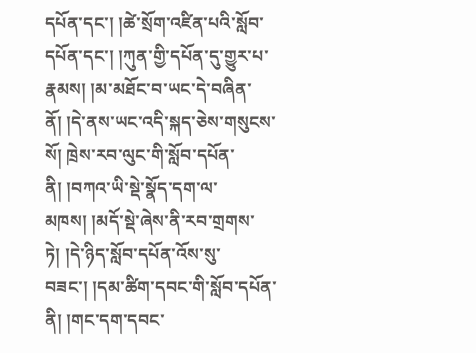དཔོན་དང་། །ཚེ་སྲོག་འཛིན་པའི་སློབ་དཔོན་དང་། །ཀུན་གྱི་དཔོན་དུ་གྱུར་པ་རྣམས། །མ་མཐོང་བ་ཡང་དེ་བཞིན་ནོ། །དེ་ནས་ཡང་འདི་སྐད་ཅེས་གསུངས་སོ། ཁྲེས་རབ་ལུང་གི་སློབ་དཔོན་ནི། །བཀའ་ཡི་སྡེ་སྣོད་དག་ལ་མཁས། །མདོ་སྡེ་ཞེས་ནི་རབ་གྲགས་ཏེ། །དེ་ཉིད་སློབ་དཔོན་འོས་སུ་བཟང་། །དམ་ཚིག་དབང་གི་སློབ་དཔོན་ནི། །གང་དག་དབང་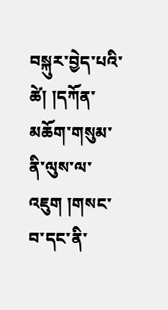བསྐུར་བྱེད་པའི་ཚེ། །དཀོན་མཆོག་གསུམ་ནི་ལུས་ལ་འཇུག །གསང་བ་དང་ནི་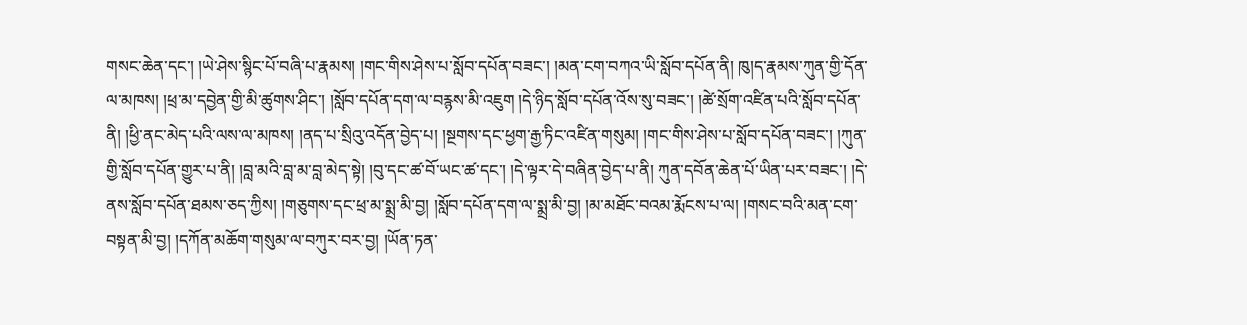གསང་ཆེན་དང་། །ཡེ་ཤེས་སྙིང་པོ་བཞི་པ་རྣམས། །གང་གིས་ཤེས་པ་སློབ་དཔོན་བཟང་། །མན་ངག་བཀའ་ཡི་སློབ་དཔོན་ནི། ཁུ།ད་རྣམས་ཀུན་གྱི་དོན་ལ་མཁས། །ཕྲ་མ་དབྱེན་གྱི་མི་ཚུགས་ཤིང་། །སློབ་དཔོན་དག་ལ་བརྙས་མི་འཇུག །དེ་ཉིད་སློབ་དཔོན་འོས་སུ་བཟང་། །ཚེ་སྲོག་འཛིན་པའི་སློབ་དཔོན་ནི། །ཕྱི་ནང་མེད་པའི་ལས་ལ་མཁས། །ནད་པ་སྲིའུ་འདོན་བྱེད་པ། །སྔགས་དང་ཕྱག་རྒྱ་ཏིང་འཛིན་གསུམ། །གང་གིས་ཤེས་པ་སློབ་དཔོན་བཟང་། །ཀུན་གྱི་སློབ་དཔོན་གྱུར་པ་ནི། །བླ་མའི་བླ་མ་བླ་མེད་སྟེ། །བུ་དང་ཚ་བོ་ཡང་ཚ་དང་། །དེ་ལྟར་དེ་བཞིན་བྱེད་པ་ནི། ཀུན་དབོན་ཆེན་པོ་ཡིན་པར་བཟང་། །དེ་ནས་སློབ་དཔོན་ཐམས་ཅད་ཀྱིས། །གཅུགས་དང་ཕྲ་མ་སྨྲ་མི་བྱ། །སློབ་དཔོན་དག་ལ་སྨྲ་མི་བྱ། །མ་མཐོང་བའམ་རྨོངས་པ་ལ། །གསང་བའི་མན་ངག་བསྟན་མི་བྱ། །དཀོན་མཆོག་གསུམ་ལ་བཀུར་བར་བྱ། །ཡོན་ཏན་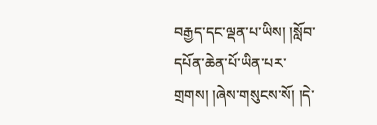བརྒྱད་དང་ལྡན་པ་ཡིས། །སློབ་དཔོན་ཆེན་པོ་ཡིན་པར་གྲགས། །ཞེས་གསུངས་སོ། །དེ་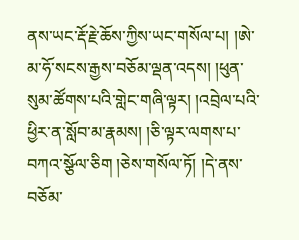ནས་ཡང་རྡོ་རྗེ་ཆོས་ཀྱིས་ཡང་གསོལ་པ། །ཨེ་མ་ཧོ་སངས་རྒྱས་བཅོམ་ལྡན་འདས། །ཕུན་སུམ་ཚོགས་པའི་གླེང་གཞི་ལྟར། །འབྲེལ་པའི་ཕྱིར་ན་སློབ་མ་རྣམས། །ཅི་ལྟར་ལགས་པ་བཀའ་སྩོལ་ཅིག །ཅེས་གསོལ་ཏོ། །དེ་ནས་བཅོམ་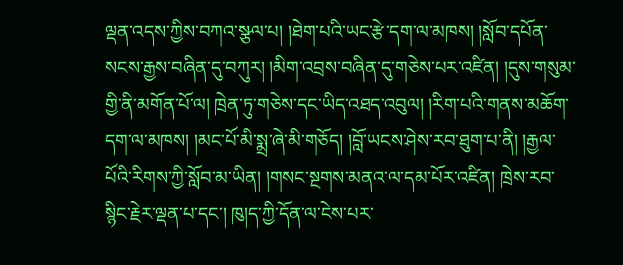ལྡན་འདས་ཀྱིས་བཀའ་སྩལ་པ། །ཐེག་པའི་ཡང་རྩེ་དག་ལ་མཁས། །སློབ་དཔོན་སངས་རྒྱས་བཞིན་དུ་བཀུར། །མིག་འབྲས་བཞིན་དུ་གཅེས་པར་འཛིན། །དུས་གསུམ་གྱི་ནི་མགོན་པོ་ལ། ཁྲེན་ཏུ་གཅེས་དང་ཡིད་འཐད་འབུལ། །རིག་པའི་གནས་མཆོག་དག་ལ་མཁས། །མང་པོ་མི་སྨྲ་ཞེ་མི་གཅོད། །བློ་ཡངས་ཤེས་རབ་ཐུག་པ་ནི། །རྒྱལ་པོའི་རིགས་ཀྱི་སློབ་མ་ཡིན། །གསང་སྔགས་མནའ་ལ་དམ་པོར་འཛིན། ཁྲེས་རབ་སྙིང་རྗེར་ལྡན་པ་དང་། ཁུ།ད་ཀྱི་དོན་ལ་ངེས་པར་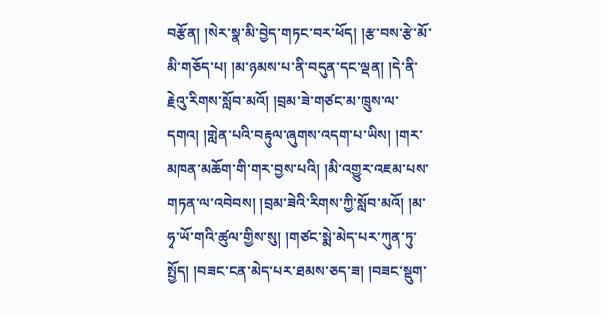བརྩོན། །སེར་སྣ་མི་བྱེད་གཏང་བར་ཕོད། །རྩ་བས་རྩེ་མོ་མི་གཅོད་པ། །མ་ཉམས་པ་ནི་བདུན་དང་ལྡན། །དེ་ནི་རྗེའུ་རིགས་སློབ་མའོ། །བྲམ་ཟེ་གཙང་མ་ཁྲུས་ལ་དགའ། །གླེན་པའི་བརྟུལ་ཞུགས་འདག་པ་ཡིས། །གར་མཁན་མཆོག་གི་གར་བྱས་པའི། །མི་འགྱུར་འཇམ་པས་གཏན་ལ་འབེབས། །བྲམ་ཟེའི་རིགས་ཀྱི་སློབ་མའོ། །མ་ཧྭ་ཡོ་གའི་ཚུལ་གྱིས་སུ། །གཙང་སྨེ་མེད་པར་ཀུན་ཏུ་སྤྱོད། །བཟང་ངན་མེད་པར་ཐམས་ཅད་ཟ། །བཟང་སྡུག་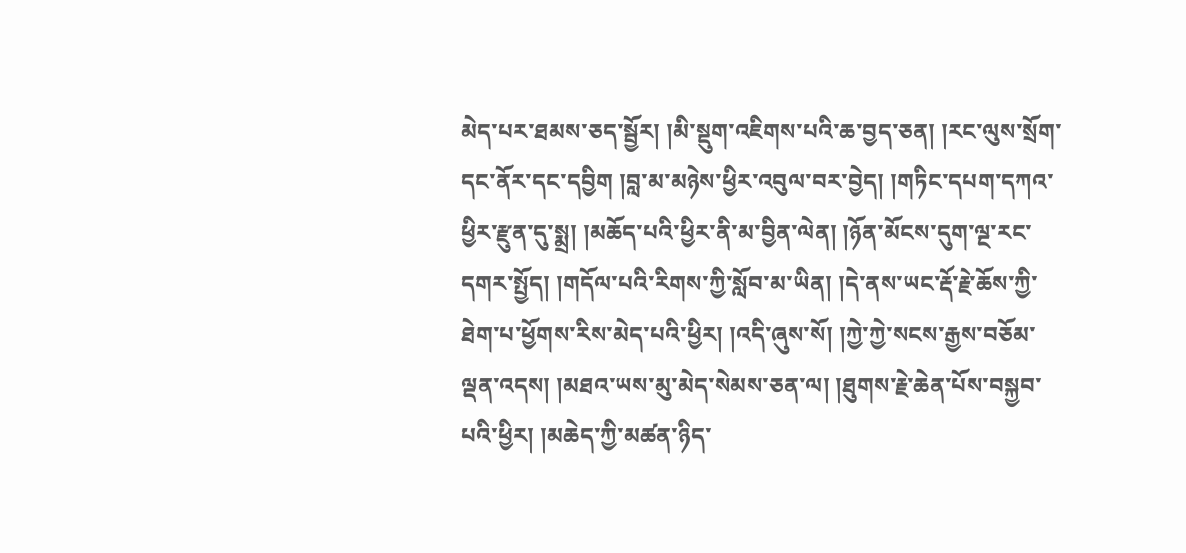མེད་པར་ཐམས་ཅད་སྦྱོར། །མི་སྡུག་འཇིགས་པའི་ཆ་བྱད་ཅན། །རང་ལུས་སྲོག་དང་ནོར་དང་དབྱིག །བླ་མ་མཉེས་ཕྱིར་འབུལ་བར་བྱེད། །གཏིང་དཔག་དཀའ་ཕྱིར་རྫུན་དུ་སྨྲ། །མཆོད་པའི་ཕྱིར་ནི་མ་བྱིན་ལེན། །ཉོན་མོངས་དུག་ལྔ་རང་དགར་སྤྱོད། །གདོལ་པའི་རིགས་ཀྱི་སློབ་མ་ཡིན། །དེ་ནས་ཡང་རྡོ་རྗེ་ཆོས་ཀྱི་ཐེག་པ་ཕྱོགས་རིས་མེད་པའི་ཕྱིར། །འདི་ཞུས་སོ། །ཀྱེ་ཀྱེ་སངས་རྒྱས་བཅོམ་ལྡན་འདས། །མཐའ་ཡས་མུ་མེད་སེམས་ཅན་ལ། །ཐུགས་རྗེ་ཆེན་པོས་བསྐྱབ་པའི་ཕྱིར། །མཆེད་ཀྱི་མཚན་ཉིད་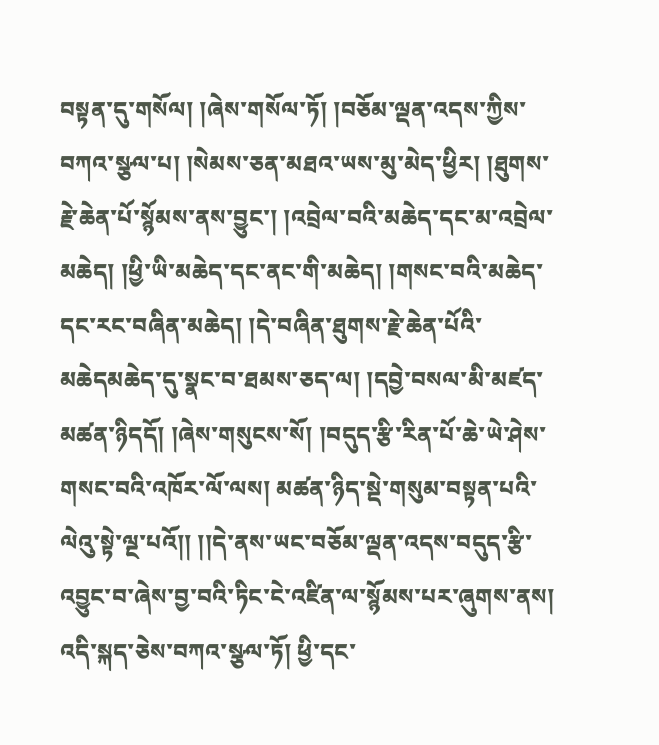བསྟན་དུ་གསོལ། །ཞེས་གསོལ་ཏོ། །བཅོམ་ལྡན་འདས་ཀྱིས་བཀའ་སྩལ་པ། །སེམས་ཅན་མཐའ་ཡས་མུ་མེད་ཕྱིར། །ཐུགས་རྗེ་ཆེན་པོ་སྙོམས་ནས་བྱུང་། །འབྲེལ་བའི་མཆེད་དང་མ་འབྲེལ་མཆེད། །ཕྱི་ཡི་མཆེད་དང་ནང་གི་མཆེད། །གསང་བའི་མཆེད་དང་རང་བཞིན་མཆེད། །དེ་བཞིན་ཐུགས་རྗེ་ཆེན་པོའི་མཆེདམཆེད་དུ་སྣང་བ་ཐམས་ཅད་ལ། །དབྱེ་བསལ་མི་མཛད་མཚན་ཉིདདོ། །ཞེས་གསུངས་སོ། །བདུད་རྩི་རིན་པོ་ཆེ་ཡེ་ཤེས་གསང་བའི་འཁོར་ལོ་ལས། མཚན་ཉིད་སྡེ་གསུམ་བསྟན་པའི་ལེའུ་སྟེ་ལྔ་པའོ།། །།དེ་ནས་ཡང་བཅོམ་ལྡན་འདས་བདུད་རྩི་འབྱུང་བ་ཞེས་བྱ་བའི་ཏིང་ངེ་འཛིན་ལ་སྙོམས་པར་ཞུགས་ནས། འདི་སྐད་ཅེས་བཀའ་སྩལ་ཏོ། ཕྱི་དང་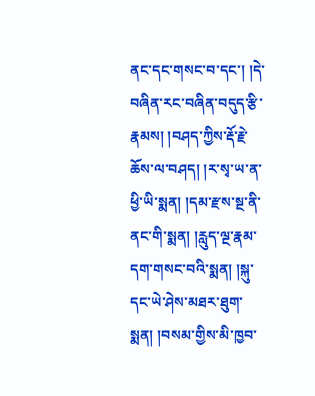ནང་དང་གསང་བ་དང་། །དེ་བཞིན་རང་བཞིན་བདུད་རྩི་རྣམས། །བཤད་ཀྱིས་རྡོ་རྗེ་ཆོས་ལ་བཤད། །ར་སྭ་ཡ་ན་ཕྱི་ཡི་སྨན། །དམ་རྫས་སྔ་ནི་ནང་གི་སྨན། །རླུད་ལྔ་རྣམ་དག་གསང་བའི་སྨན། །སྐུ་དང་ཡེ་ཤེས་མཐར་ཐུག་སྨན། །བསམ་གྱིས་མི་ཁྱབ་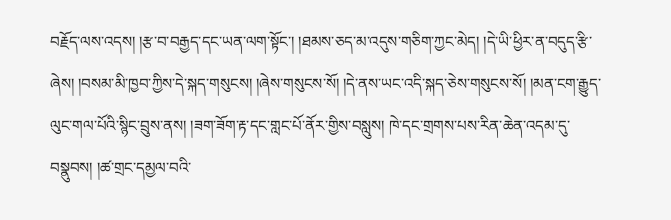བརྗོད་ལས་འདས། །རྩ་བ་བརྒྱད་དང་ཡན་ལག་སྟོང་། །ཐམས་ཅད་མ་འདུས་གཅིག་ཀྱང་མེད། །དེ་ཡི་ཕྱིར་ན་བདུད་རྩི་ཞེས། །བསམ་མི་ཁྱབ་ཀྱིས་དེ་སྐད་གསུངས། །ཞེས་གསུངས་སོ། །དེ་ནས་ཡང་འདི་སྐད་ཅེས་གསུངས་སོ། །མན་ངག་རྒྱུད་ལུང་གལ་པོའི་སྙིང་བྲུས་ནས། །ཟག་ཟོག་རྟ་དང་གླང་པོ་ནོར་གྱིས་བསླུས། ཁེ་དང་གྲགས་པས་རིན་ཆེན་འདམ་དུ་བསྣུབས། །ཚ་གྲང་དམྱལ་བའི་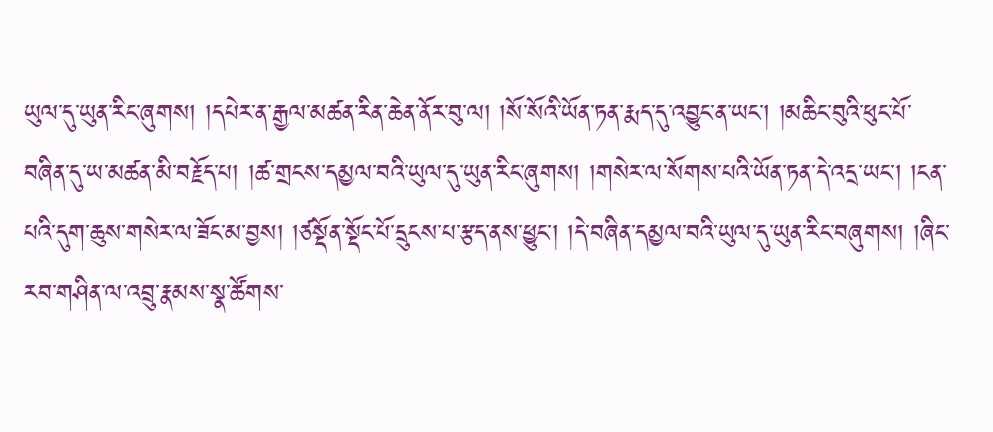ཡུལ་དུ་ཡུན་རིང་ཞུགས། །དཔེར་ན་རྒྱལ་མཚན་རིན་ཆེན་ནོར་བུ་ལ། །སོ་སོའི་ཡོན་ཏན་རྨད་དུ་འབྱུང་ན་ཡང་། །མཆིང་བུའི་ཕུང་པོ་བཞིན་དུ་ཡ་མཚན་མི་བརྗོད་པ། །ཚ་གྲངས་དམྱལ་བའི་ཡུལ་དུ་ཡུན་རིང་ཞུགས། །གསེར་ལ་སོགས་པའི་ཡོན་ཏན་དེ་འདྲ་ཡང་། །ངན་པའི་དུག་ཆུས་གསེར་ལ་ཟོང་མ་བྱས། །ཙསྡོན་སྡོང་པོ་དྲུངས་པ་རྩད་ནས་ཕྱུང་། །དེ་བཞིན་དམྱལ་བའི་ཡུལ་དུ་ཡུན་རིང་བཞུགས། །ཞིང་རབ་གཤིན་ལ་འབྲུ་རྣམས་སྣ་ཚོགས་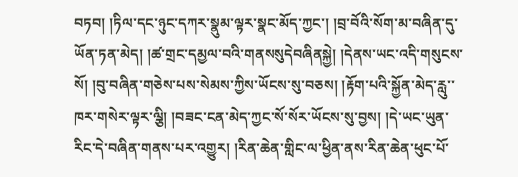བཏབ། །ཏིལ་དང་ཉུང་དཀར་སྣུམ་ལྟར་སྣང་མོད་ཀྱང་། །བྲ་བོའི་སོག་མ་བཞིན་དུ་ཡོན་ཏན་མེད། །ཚ་གྲང་དམྱལ་བའི་གནསསུདེབཞིནསྐྱེ། །དེནས་ཡང་འདི་གསུངས་སོ། །བུ་བཞིན་གཅེས་པས་སེམས་ཀྱིས་ཡོངས་སུ་བཅས། །རྟོག་པའི་སྐྱོན་མེད་རླུ་་ཁར་གསེར་ལྟར་ལྕི། །བཟང་ངན་མེད་ཀྱང་སོ་སོར་ཡོངས་སུ་བྱས། །དེ་ཡང་ཡུན་རིང་དེ་བཞིན་གནས་པར་འགྱུར། །རིན་ཆེན་གླིང་ལ་ཕྱིན་ནས་རིན་ཆེན་ཕུང་པོ་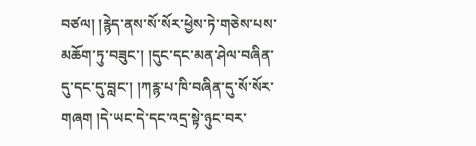བཙལ། །རྙེད་ནས་སོ་སོར་ཕྱེས་ཏེ་གཅེས་པས་མཆོག་ཏུ་བཟུང་། །དུང་དང་མན་ཤེལ་བཞིན་དུ་དང་དུ་བླང་། །ཀརྙ་པ་ཁི་བཞིན་དུ་སོ་སོར་གཞག །དེ་ཡང་དེ་དང་འདྲ་སྟེ་ཉུང་བར་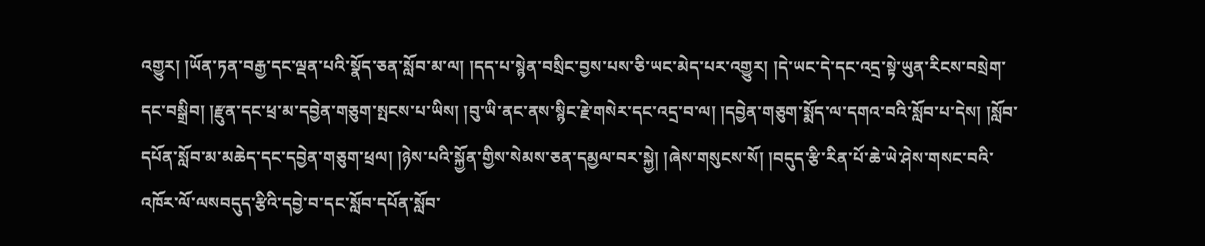འགྱུར། །ཡོན་ཏན་བརྒྱ་དང་ལྡན་པའི་སྣོད་ཅན་སློབ་མ་ལ། །དད་པ་སྙེན་བསྲིང་བྱས་པས་ཅི་ཡང་མེད་པར་འགྱུར། །དེ་ཡང་དེ་དང་འདྲ་སྟེ་ཡུན་རིངས་བསྲེག་དང་བསྒྲིབ། །རྫུན་དང་ཕྲ་མ་དབྱེན་གཅུག་སྤངས་པ་ཡིས། །བུ་ཡི་ནང་ནས་སྙིང་རྗེ་གསེར་དང་འདྲ་བ་ལ། །དབྱེན་གཅུག་སྨོད་ལ་དགའ་བའི་སློབ་པ་དེས། །སློབ་དཔོན་སློབ་མ་མཆེད་དང་དབྱེན་གཅུག་ཕྲལ། །ཉེས་པའི་སྐྱོན་གྱིས་སེམས་ཅན་དམྱལ་བར་སྐྱེ། །ཞེས་གསུངས་སོ། །བདུད་རྩི་རིན་པོ་ཆེ་ཡེ་ཤེས་གསང་བའི་འཁོར་ལོ་ལསབདུད་རྩིའི་དབྱེ་བ་དང་སློབ་དཔོན་སློབ་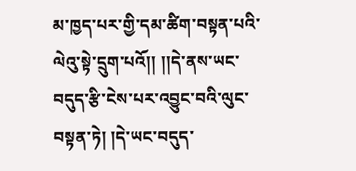མ་ཁྱད་པར་གྱི་དམ་ཚིག་བསྟན་པའི་ལེའུ་སྟེ་དྲུག་པའོ།། །།དེ་ནས་ཡང་བདུད་རྩི་ངེས་པར་འབྱུང་བའི་ལུང་བསྟན་ཏེ། །དེ་ཡང་བདུད་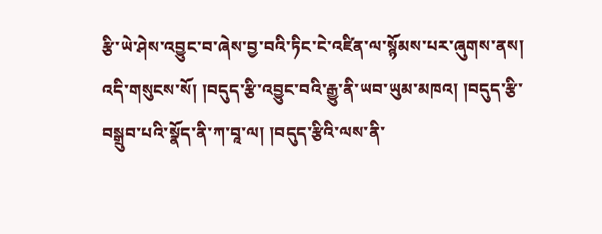རྩི་ཡེ་ཤེས་འབྱུང་བ་ཞེས་བྱ་བའི་ཏིང་ངེ་འཛིན་ལ་སྙོམས་པར་ཞུགས་ནས། འདི་གསུངས་སོ། །བདུད་རྩི་འབྱུང་བའི་རྒྱུ་ནི་ཡབ་ཡུམ་མཁའ། །བདུད་རྩི་བསྒྲུབ་པའི་སྣོད་ནི་ཀ་བཱ་ལ། །བདུད་རྩིའི་ལས་ནི་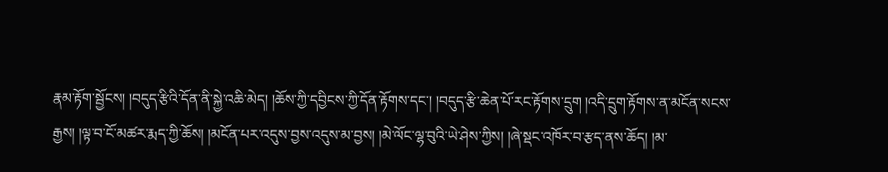རྣམ་རྟོག་སྦྱོངས། །བདུད་རྩིའི་དོན་ནི་སྐྱེ་འཆི་མེད། །ཆོས་ཀྱི་དབྱིངས་ཀྱི་དོན་རྟོགས་དང་། །བདུད་རྩི་ཆེན་པོ་རང་རྟོགས་དྲུག །འདི་དྲུག་རྟོགས་ན་མངོན་སངས་རྒྱས། །ལྟ་བ་ངོ་མཚར་རྨད་ཀྱི་ཆོས། །མངོན་པར་འདུས་བྱས་འདུས་མ་བྱས། །མེ་ལོང་ལྷ་བུའི་ཡེ་ཤེས་ཀྱིས། །ཞེ་སྡང་འཁོར་བ་རྩད་ནས་ཆོད། །མ་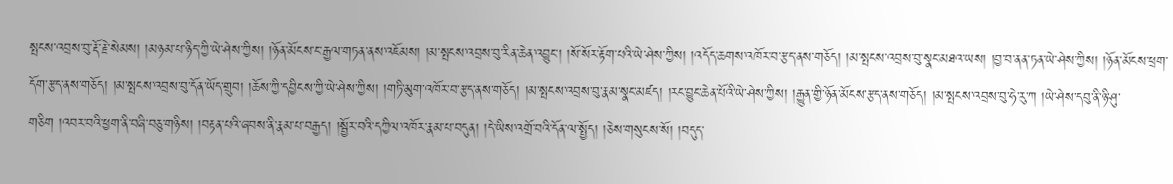སྤངས་འབྲས་བུ་རྡོ་རྗེ་སེམས། །མཉམ་པ་ཉིད་ཀྱི་ཡེ་ཤེས་ཀྱིས། །ཉོན་མོངས་ང་རྒྱལ་གཏན་ནས་འཇོམས། །མ་སྤངས་འབྲས་བུ་རིན་ཆེན་འབྱུང་། །སོ་སོར་རྟོག་པའི་ཡེ་ཤེས་ཀྱིས། །འདོད་ཆགས་འཁོར་བ་རྩད་ནས་གཅོད། །མ་སྤངས་འབྲས་བུ་སྣང་མཐའ་ཡས། །བྱ་བ་ནན་ཏན་ཡེ་ཤེས་ཀྱིས། །ཉོན་མོངས་ཕྲག་དོག་རྩད་ནས་གཅོད། །མ་སྤངས་འབྲས་བུ་དོན་ཡོད་གྲུབ། །ཆོས་ཀྱི་དབྱིངས་ཀྱི་ཡེ་ཤེས་ཀྱིས། །གཏི་མུག་འཁོར་བ་རྩད་ནས་གཅོད། །མ་སྤངས་འབྲས་བུ་རྣམ་སྣང་མཛད། །རང་བྱུང་ཆེན་པོའི་ཡེ་ཤེས་ཀྱིས། །རྒྱུན་གྱི་ཉོན་མོངས་རྩད་ནས་གཅོད། །མ་སྤངས་འབྲས་བུ་ཧེ་རུ་ཀ །ཡེ་ཤེས་དབུ་ནི་ཉི་ཤུ་གཅིག །འབར་བའི་ཕྱག་ནི་བཞི་བཅུ་གཉིས། །བརྟན་པའི་ཞབས་ནི་རྣམ་པ་བརྒྱད། །སྦྱོར་བའི་དཀྱིལ་འཁོར་རྣམ་པ་བདུན། །དེ་ཡིས་འགྲོ་བའི་དོན་ལ་སྤྱོད། །ཅེས་གསུངས་སོ། །བདུད་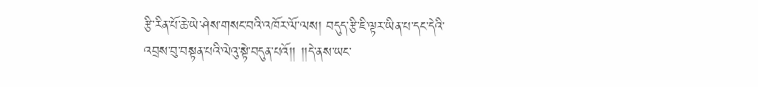རྩི་རིན་པོ་ཆེ་ཡེ་ཤེས་གསང་བའི་འཁོར་ལོ་ལས། བདུད་རྩི་ཇི་ལྟར་ཡིན་པ་དང་དེའི་འབྲས་བུ་བསྟན་པའི་ལེའུ་སྟེ་བདུན་པའོ།། །།དེ་ནས་ཡང་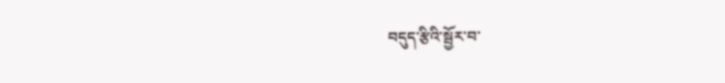བདུད་རྩིའི་སྦྱོར་བ་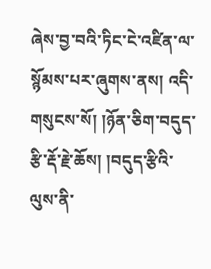ཞེས་བྱ་བའི་ཏིང་ངེ་འཛིན་ལ་སྙོམས་པར་ཞུགས་ནས། འདི་གསུངས་སོ། །ཉོན་ཅིག་བདུད་རྩི་རྡོ་རྗེ་ཆོས། །བདུད་རྩིའི་ལུས་ནི་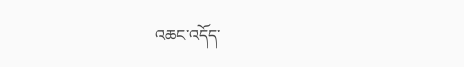འཆང་འདོད་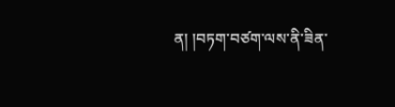ན། །བཏག་བཙག་ལས་ནི་ཟིན་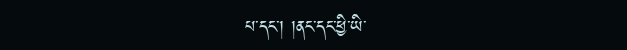པ་དང་། །ནང་དང་ཕྱི་ཡི་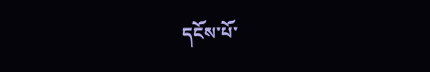དངོས་པོ་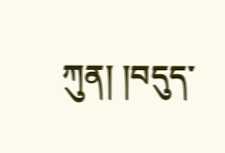ཀུན། །བདུད་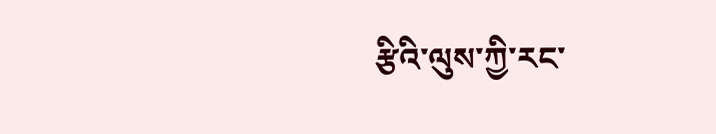རྩིའི་ལུས་ཀྱི་རང་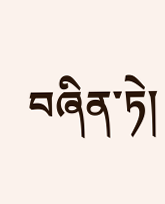བཞིན་ཏེ།